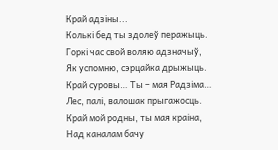Край адзiны...
Колькі бед ты здолеў перажыць.
Горкі час свой воляю адзначыў,
Як успомню, сэрцайка дрыжыць.
Край суровы… Ты – мая Радзіма…
Лес, палі, валошак прыгажосць.
Край мой родны, ты мая краіна,
Над каналам бачу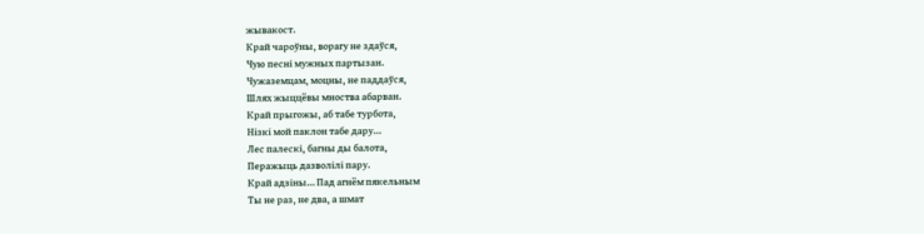жывакост.
Край чароўны, ворагу не здаўся,
Чую песні мужных партызан.
Чужаземцам, моцны, не паддаўся,
Шлях жыццёвы мноства абарван.
Край прыгожы, аб табе турбота,
Нізкі мой паклон табе дару…
Лес палескі, багны ды балота,
Перажыць дазволілі пару.
Край адзіны… Пад агнём пякельным
Ты не раз, не два, а шмат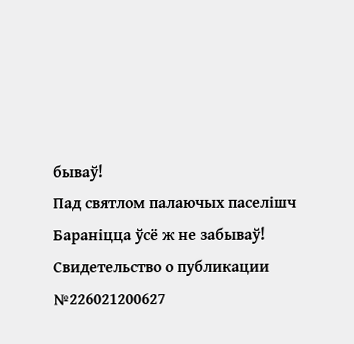бываў!
Пад святлом палаючых паселішч
Бараніцца ўсё ж не забываў!
Свидетельство о публикации №226021200627